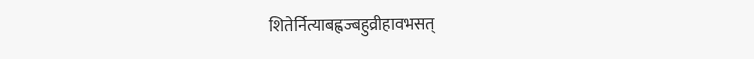शितेर्नित्याबह्वज्बहुव्रीहावभसत्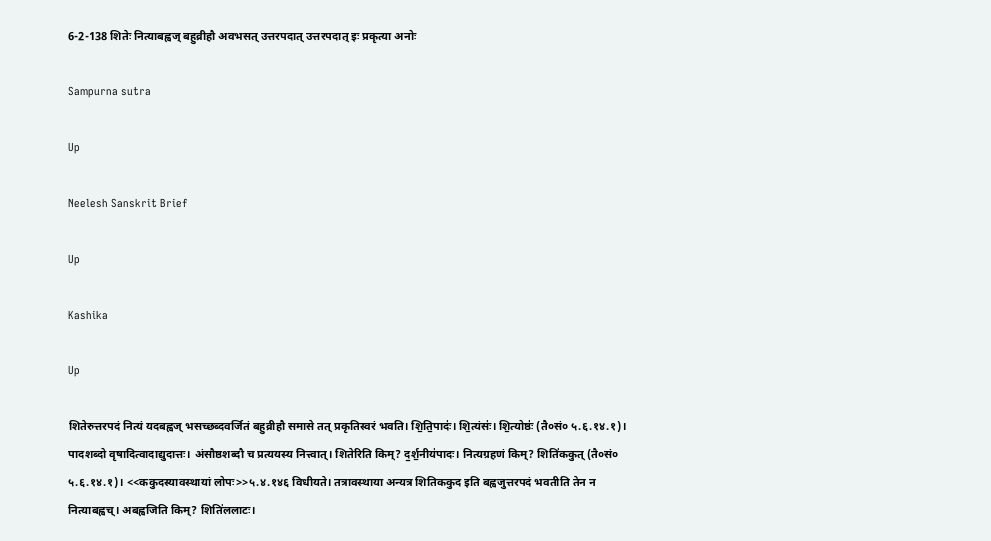6-2-138 शितेः नित्याबह्वज् बहुव्रीहौ अवभसत् उत्तरपदात् उत्तरपदात् इः प्रकृत्या अनोः

Sampurna sutra

Up

Neelesh Sanskrit Brief

Up

Kashika

Up

शितेरुत्तरपदं नित्यं यदबह्वज् भसच्छब्दवर्जितं बहुव्रीहौ समासे तत् प्रकृतिस्वरं भवति। शि॒ति॒पादः॑। शि॒त्यंसः॑। शि॒त्योष्ठः॑ (तै०सं० ५.६.१४.१)। पादशब्दो वृषादित्वादाद्युदात्तः। अंसौष्ठशब्दौ च प्रत्ययस्य नित्त्वात्। शितेरिति किम्? द॒र्श॒नीय॑पादः। नित्यग्रहणं किम्? शिति॑ककुत् (तै०सं० ५.६.१४.१)। <<ककुदस्यावस्थायां लोपः>>५.४.१४६ विधीयते। तत्रावस्थाया अन्यत्र शितिककुद इति बह्वजुत्तरपदं भवतीति तेन न नित्याबह्वच्। अबह्वजिति किम्? शिति॑ललाटः।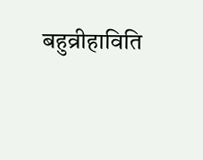बहुव्रीहाविति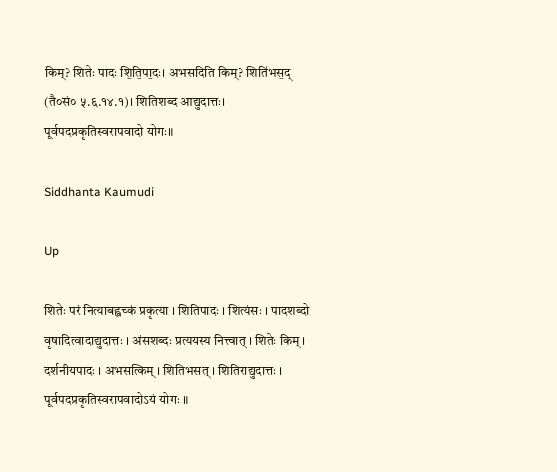किम्? शितेः पादः शि॒ति॒पा॒दः। अभसदिति किम्? शिति॑भस॒द् (तै०सं० ५.६.१४.१)। शितिशब्द आद्युदात्तः। पूर्वपदप्रकृतिस्वरापवादो योगः॥

Siddhanta Kaumudi

Up

शितेः परं नित्याबह्वच्कं प्रकृत्या । शितिपादः । शित्यंसः । पादशब्दो वृषादित्वादाद्युदात्तः । अंसशब्दः प्रत्ययस्य नित्त्वात् । शितेः किम् । दर्शनीयपादः । अभसत्किम् । शितिभसत् । शितिराद्युदात्तः । पूर्वपदप्रकृतिस्वरापवादोऽयं योगः ॥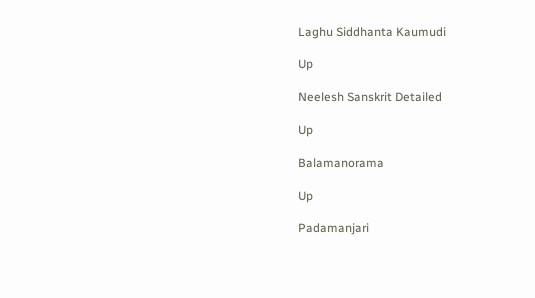Laghu Siddhanta Kaumudi

Up

Neelesh Sanskrit Detailed

Up

Balamanorama

Up

Padamanjari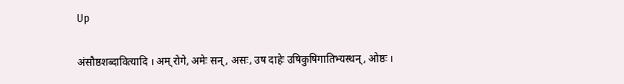Up

अंसौष्ठशब्दावित्यादि । अम् रोगे, अमेः सन् , असः, उष दाहेः उषिकुषिगातिभ्यस्थन्, ओष्ठः ।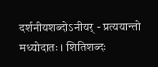दर्शनीयशब्दोऽनीयर् - प्रत्ययान्तो मध्योदातः । शितिशब्दः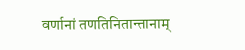वर्णानां तणतिनितान्तानाम्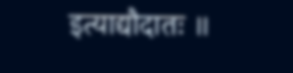इत्याद्यौदातः ॥